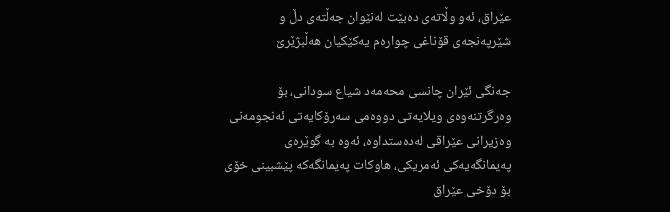عێراق، ئەو وڵاتەی دەبێت لەنێوان جەڵتەی دڵ و شێرپەنجەی قۆناغی چوارەم یەکێکیان هەڵبژێرێ

جەنگی ئێران چانسی محەمەد شیاع سودانی، بۆ وەرگرتنەوەی ویلایەتی دووەمی سەرۆکایەتی ئەنجومەنی وەزیرانی عێراقی لەدەستداوە، ئەوە بە گوێرەی پەیمانگەیەکی ئەمریکی، هاوکات پەیمانگەکە پێشبینی خۆی بۆ دۆخی عێراق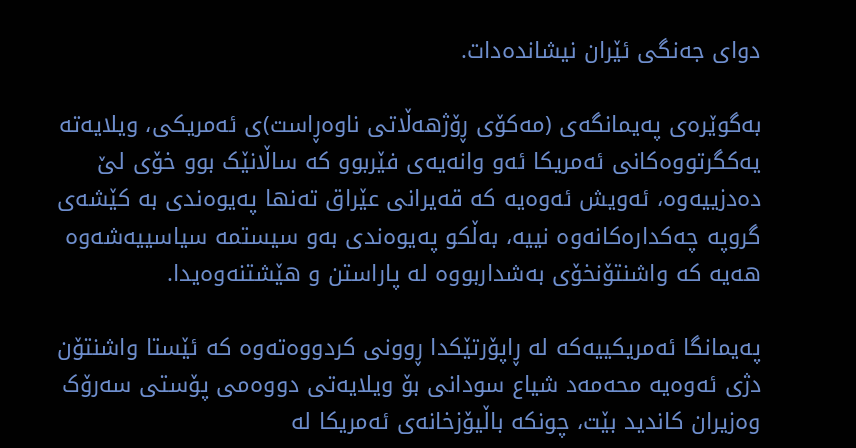دوای جەنگی ئێران نیشاندەدات.

بەگوێرەی پەیمانگەی (مەکۆی ڕۆژهەڵاتی ناوەڕاست)ی ئەمریکی، ویلایەتە یەکگرتووەکانی ئەمریکا ئەو وانەیەی فێربوو کە ساڵانێک بوو خۆی لێ دەدزییەوە، ئەویش ئەوەیە کە قەیرانی عێراق تەنها پەیوەندی بە کێشەی گروپە چەکدارەکانەوە نییە، بەڵکو پەیوەندی بەو سیستمە سیاسییەشەوە هەیە کە واشنتۆنخۆی بەشداربووە لە پاراستن و هێشتنەوەیدا.

پەیمانگا ئەمریکییەکە لە ڕاپۆرتێکدا ڕوونی کردووەتەوە کە ئێستا واشنتۆن دژی ئەوەیە محەمەد شیاع سودانی بۆ ویلایەتی دووەمی پۆستی سەرۆک وەزیران کاندید بێت، چونکە باڵیۆزخانەی ئەمریکا لە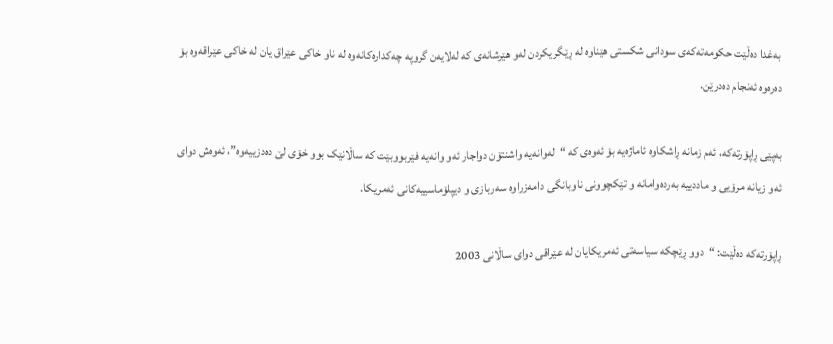بەغدا دەڵێت حکومەتەکەی سودانی شکستی هێناوە لە ڕێگریکردن لەو هێرشانەی کە لەلایەن گروپە چەکدارەکانەوە لە ناو خاکی عێراق یان لە خاکی عێراقەوە بۆ دەرەوە ئەنجام دەدرێن.

بەپێی ڕاپۆرتەکە، ئەم زمانە ڕاشکاوە ئاماژەیە بۆ ئەوەی کە “لەوانەیە واشنتۆن دواجار ئەو وانەیە فێربووبێت کە ساڵانێک بوو خۆی لێ دەدزییەوە”، ئەوەش دوای ئەو زیانە مرۆیی و ماددییە بەردەوامانە و تێکچوونی ناوبانگی دامەزراوە سەربازی و دیپلۆماسییەکانی ئەمریکا.

ڕاپۆرتەکە دەڵێت: “دوو ڕێچکە سیاسەتی ئەمریکایان لە عێراقی دوای ساڵانی 2003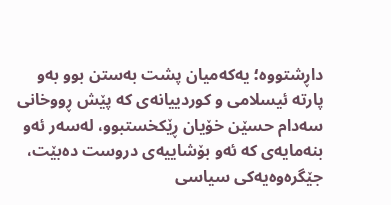داڕشتووە؛ یەکەمیان پشت بەستن بوو بەو پارتە ئیسلامی و کوردییانەی کە پێش ڕووخانی سەدام حسێن خۆیان ڕێکخستبوو، لەسەر ئەو بنەمایەی کە ئەو بۆشاییەی دروست دەبێت، جێگرەوەیەکی سیاسی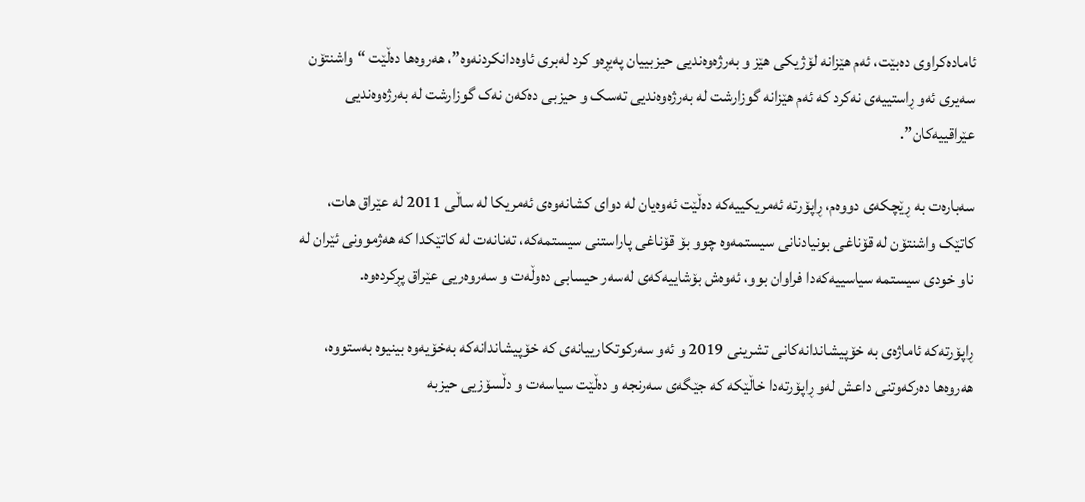ئامادەکراوی دەبێت، ئەم هێزانە لۆژیکی هێز و بەرژەوەندیی حیزبییان پەیڕەو کرد لەبری ئاوەدانکردنەوە”، هەروەها دەڵێت “واشنتۆن سەیری ئەو ڕاستییەی نەکرد کە ئەم هێزانە گوزارشت لە بەرژەوەندیی تەسک و حیزبی دەکەن نەک گوزارشت لە بەرژەوەندیی عێراقییەکان”.

سەبارەت بە ڕێچکەی دووەم، ڕاپۆرتە ئەمریکییەکە دەڵێت ئەوەیان لە دوای کشانەوەی ئەمریکا لە ساڵی 2011 لە عێراق هات، کاتێک واشنتۆن لە قۆناغی بونیادنانی سیستمەوە چوو بۆ قۆناغی پاراستنی سیستمەکە، تەنانەت لە کاتێکدا کە هەژموونی ئێران لە ناو خودی سیستمە سیاسییەکەدا فراوان بوو، ئەوەش بۆشاییەکەی لەسەر حیسابی دەوڵەت و سەروەریی عێراق پڕکردەوە.

ڕاپۆرتەکە ئاماژەی بە خۆپیشاندانەکانی تشرینی 2019 و ئەو سەرکوتکارییانەی کە خۆپیشاندانەکە بەخۆیەوە بینیوە بەستووە، هەروەها دەرکەوتنی داعش لەو ڕاپۆرتەدا خاڵێکە کە جێگەی سەرنجە و دەڵێت سیاسەت و دڵسۆزیی حیزبە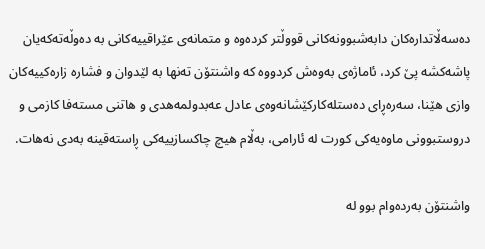دەسەڵاتدارەکان دابەشبوونەکانی قووڵتر کردەوە و متمانەی عێراقییەکانی بە دەوڵەتەکەیان پاشەکشە پێ کرد، ئاماژەی بەوەش کردووە کە واشنتۆن تەنها بە لێدوان و فشارە زارەکییەکان وازی هێنا، سەرەڕای دەستلەکارکێشانەوەی عادل عەبدولمەهدی و هاتنی مستەفا کازمی و دروستبوونی ماوەیەکی کورت لە ئارامی، بەڵام هیچ چاکسازییەکی ڕاستەقینە بەدی نەهات.

واشنتۆن بەردەوام بوو لە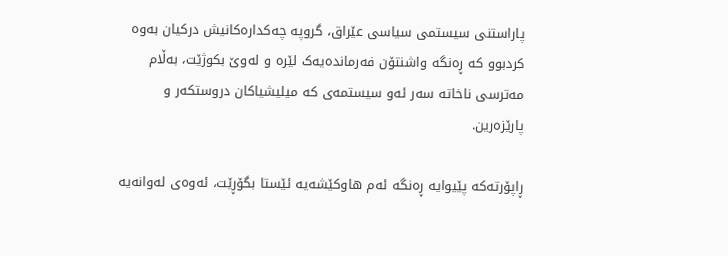پاراستنی سیستمی سیاسی عێراق، گروپە چەکدارەکانیش درکیان بەوە کردبوو کە ڕەنگە واشنتۆن فەرماندەیەک لێرە و لەوێ بکوژێت، بەڵام مەترسی ناخاتە سەر ئەو سیستمەی کە میلیشیاکان دروستکەر و پارێزەرین.

ڕاپۆرتەکە پێیوایە ڕەنگە ئەم هاوکێشەیە ئێستا بگۆڕێت، ئەوەی لەوانەیە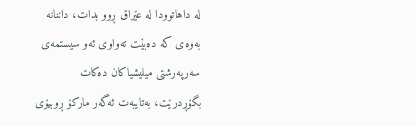لە داهاتوودا لە عێراق ڕوو بدات، داننانە بەوەی کە دەبێت تەواوی ئەو سیستمەی سەرپەرشتی میلیشیاکان دەکات بگۆڕدرێت، بەتایبەت ئەگەر مارکۆ ڕوبیۆی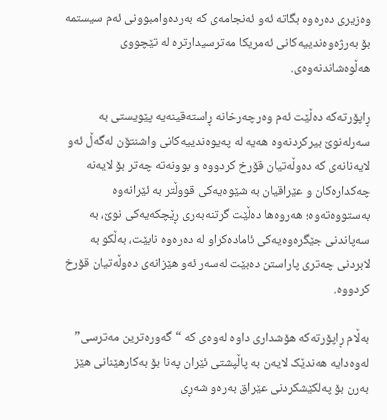وەزیری دەرەوە بگاتە ئەو ئەنجامەی کە بەردەوامبوونی ئەم سیستمە بۆ بەرژەوەندییەکانی ئەمریکا مەترسیدارترە لە تێچووی هەڵوەشاندنەوەی.

ڕاپۆرتەکە دەڵێت ئەم وەرچەرخانە ڕاستەقینەیە پێویستی بە سەرلەنوێ بیرکردنەوە هەیە لە پەیوەندییەکانی واشنتۆن لەگەڵ ئەو لایەنانەی کە دەوڵەتیان قۆرخ کردووە و بوونەتە چەتر بۆ لایەنە چەکدارەکان و عێراقیان بە شێوەیەکی قووڵتر بە ئێرانەوە بەستووەتەوە؛ هەروەها دەڵێت گرتنەبەری ڕێچکەیەکی نوێ، بە سەپاندنی جێگرەوەیەکی ئامادەکراو لە دەرەوە نابێت، بەڵکو بە لابردنی چەتری پاراستن دەبێت لەسەر ئەو هێزانەی دەوڵەتیان قۆرخ کردووە.

بەڵام ڕاپۆرتەکە هۆشداری داوە لەوەی کە “گەورەترین مەترسی” لەوەدایە هەندێک لایەن بە پاڵپشتی ئێران پەنا بۆ بەکارهێنانی هێز بەرن بۆ پەلکێشکردنی عێراق بەرەو شەڕی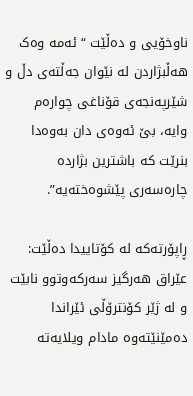ناوخۆیی و دەڵێت “ئەمە وەک هەڵبژاردن لە نێوان جەڵتەی دڵ و شێرپەنجەی قۆناغی چوارەم وایە، بێ ئەوەی دان بەوەدا بنرێت کە باشترین بژاردە چارەسەری پێشوەختەیە”.

ڕاپۆرتەکە لە کۆتاییدا دەڵێت: عێراق هەرگیز سەرکەوتوو نابێت و لە ژێر کۆنترۆڵی ئێراندا دەمێنێتەوە مادام ویلایەتە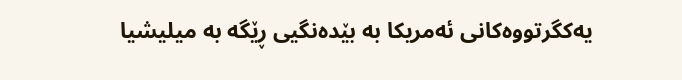یەکگرتووەکانی ئەمریکا بە بێدەنگیی ڕێگە بە میلیشیا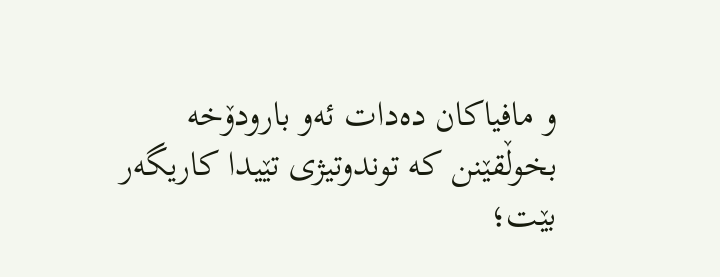و مافیاکان دەدات ئەو بارودۆخە بخوڵقێنن کە توندوتیژی تێیدا کاریگەر بێت؛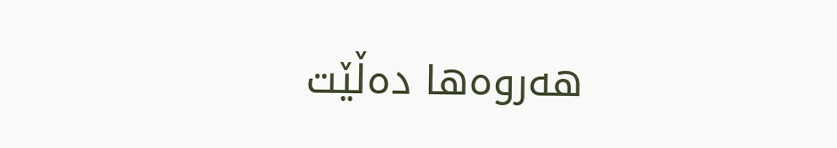هەروەها دەڵێت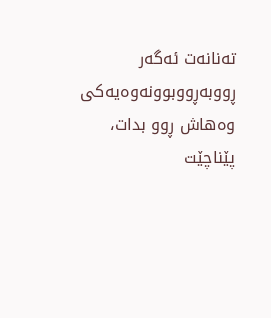تەنانەت ئەگەر ڕووبەڕووبوونەوەیەکی وەهاش ڕوو بدات، پێناچێت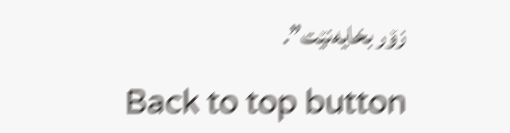زۆر بخایەنێت”.

Back to top button